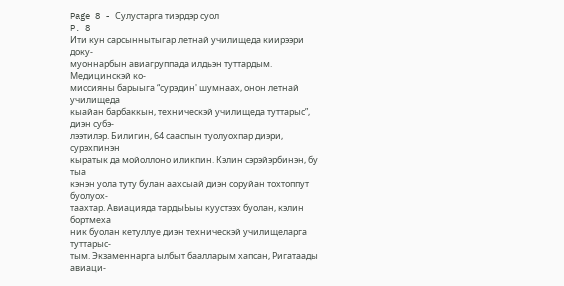Page 8 - Сулустарга тиэрдэр суол
P. 8
Ити кун сарсыннытыгар летнай училищеда киирээри доку-
муоннарбын авиагруппада илдьэн туттардым. Медицинскэй ко-
миссияны барыыга “сурэдин' шумнаах, онон летнай училищеда
кыайан барбаккын, техническэй училищеда туттарыс”, диэн субэ-
лээтилэр. Билигин, 64 сааспын туолуохпар диэри, сурэхпинэн
кыратык да мойоллоно иликпин. Кэлин сэрэйэрбинэн, бу тыа
кэнэн уола туту булан аахсыай диэн соруйан тохтоппут буолуох-
таахтар. Авиацияда тардыЬыы куустээх буолан, кэлин бортмеха
ник буолан кетуллуе диэн техническэй училищеларга туттарыс-
тым. Экзаменнарга ылбыт баалларым хапсан, Ригатаады авиаци-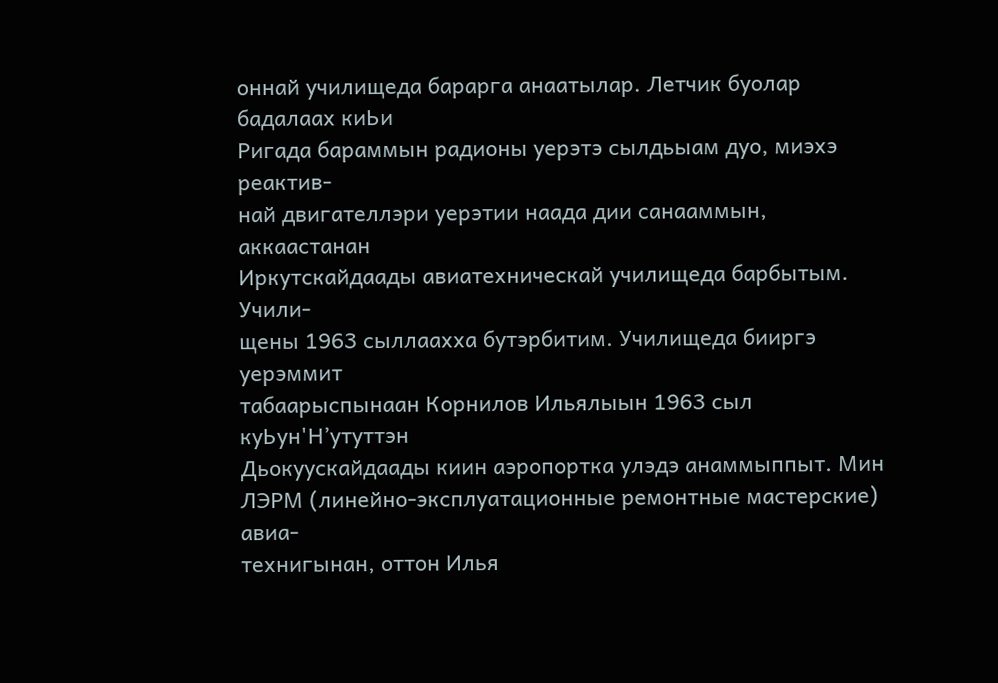оннай училищеда барарга анаатылар. Летчик буолар бадалаах киЬи
Ригада бараммын радионы уерэтэ сылдьыам дуо, миэхэ реактив-
най двигателлэри уерэтии наада дии санааммын, аккаастанан
Иркутскайдаады авиатехническай училищеда барбытым. Учили-
щены 1963 сыллаахха бутэрбитим. Училищеда бииргэ уерэммит
табаарыспынаан Корнилов Ильялыын 1963 сыл куЬун'Н’утуттэн
Дьокуускайдаады киин аэропортка улэдэ анаммыппыт. Мин
ЛЭРМ (линейно-эксплуатационные ремонтные мастерские) авиа-
технигынан, оттон Илья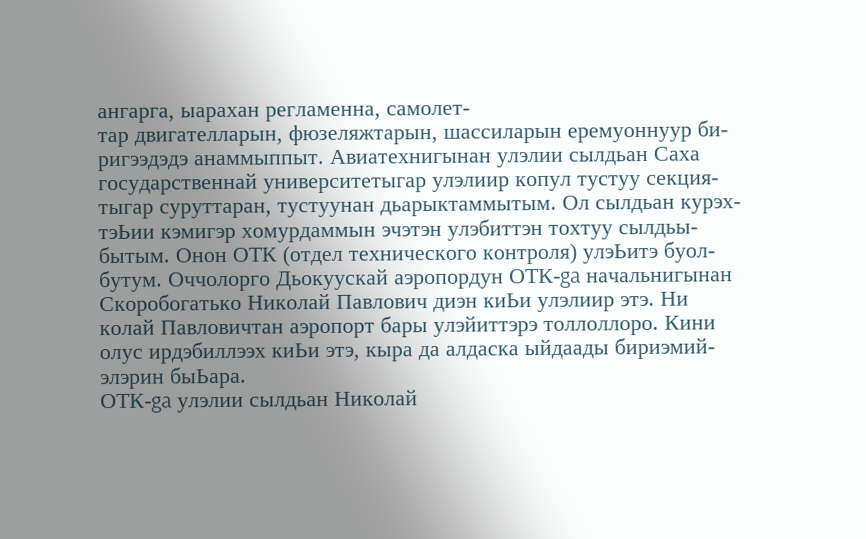ангарга, ыарахан регламенна, самолет-
тар двигателларын, фюзеляжтарын, шассиларын еремуоннуур би-
ригээдэдэ анаммыппыт. Авиатехнигынан улэлии сылдьан Саха
государственнай университетыгар улэлиир копул тустуу секция-
тыгар суруттаран, тустуунан дьарыктаммытым. Ол сылдьан курэх-
тэЬии кэмигэр хомурдаммын эчэтэн улэбиттэн тохтуу сылдьы-
бытым. Онон ОТК (отдел технического контроля) улэЬитэ буол-
бутум. Оччолорго Дьокуускай аэропордун ОТК-ga начальнигынан
Скоробогатько Николай Павлович диэн киЬи улэлиир этэ. Ни
колай Павловичтан аэропорт бары улэйиттэрэ толлоллоро. Кини
олус ирдэбиллээх киЬи этэ, кыра да алдаска ыйдаады бириэмий-
элэрин быЬара.
ОТК-ga улэлии сылдьан Николай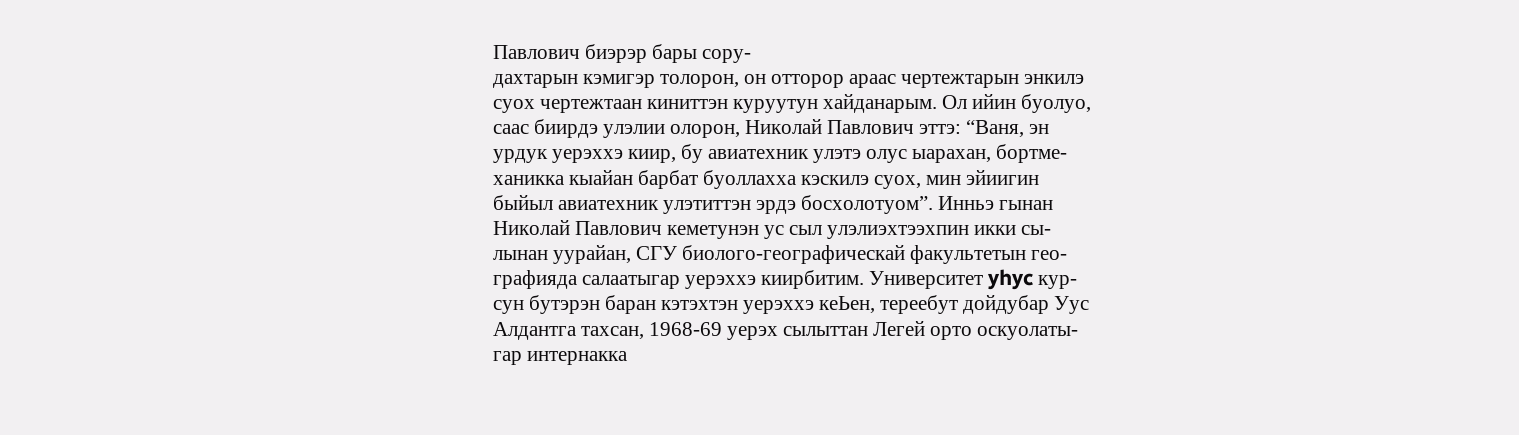Павлович биэрэр бары сору-
дахтарын кэмигэр толорон, он отторор араас чертежтарын энкилэ
суох чертежтаан киниттэн куруутун хайданарым. Ол ийин буолуо,
саас биирдэ улэлии олорон, Николай Павлович эттэ: “Ваня, эн
урдук уерэххэ киир, бу авиатехник улэтэ олус ыарахан, бортме-
ханикка кыайан барбат буоллахха кэскилэ суох, мин эйиигин
быйыл авиатехник улэтиттэн эрдэ босхолотуом”. Инньэ гынан
Николай Павлович кеметунэн ус сыл улэлиэхтээхпин икки сы-
лынан уурайан, СГУ биолого-географическай факультетын гео-
графияда салаатыгар уерэххэ киирбитим. Университет yhyc кур-
сун бутэрэн баран кэтэхтэн уерэххэ кеЬен, тереебут дойдубар Уус
Алдантга тахсан, 1968-69 уерэх сылыттан Легей орто оскуолаты-
гар интернакка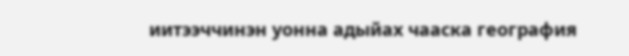иитээччинэн уонна адыйах чааска география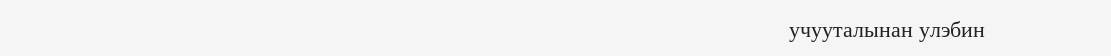учууталынан улэбин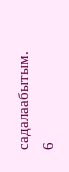садалаабытым.
6